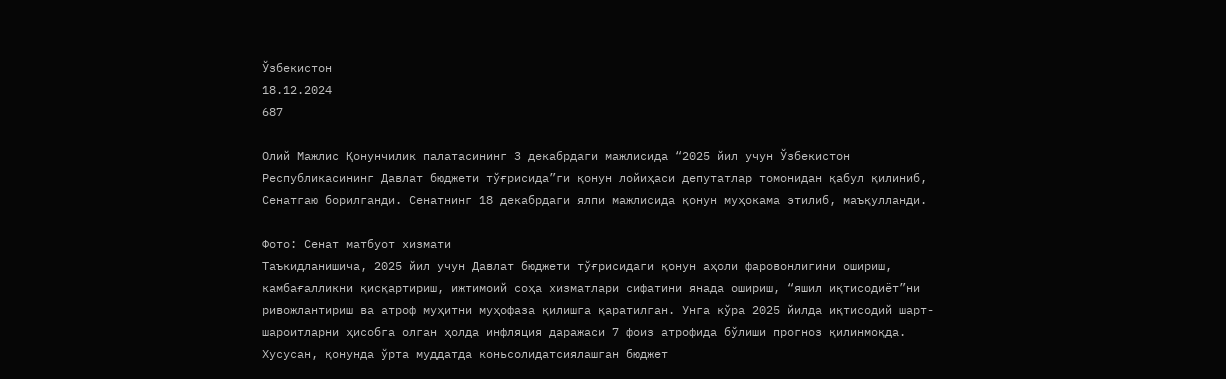Ўзбекистон
18.12.2024
687

Олий Мажлис Қонунчилик палатасининг 3 декабрдаги мажлисида “2025 йил учун Ўзбекистон Республикасининг Давлат бюджети тўғрисида”ги қонун лойиҳаси депутатлар томонидан қабул қилиниб, Сенатгаю борилганди. Сенатнинг 18 декабрдаги ялпи мажлисида қонун муҳокама этилиб, маъқулланди.

Фото: Сенат матбуот хизмати
Таъкидланишича, 2025 йил учун Давлат бюджети тўғрисидаги қонун аҳоли фаровонлигини ошириш, камбағалликни қисқартириш, ижтимоий соҳа хизматлари сифатини янада ошириш, “яшил иқтисодиёт”ни ривожлантириш ва атроф муҳитни муҳофаза қилишга қаратилган. Унга кўра 2025 йилда иқтисодий шарт-шароитларни ҳисобга олган ҳолда инфляция даражаси 7 фоиз атрофида бўлиши прогноз қилинмоқда.
Хусусан, қонунда ўрта муддатда коньсолидатсиялашган бюджет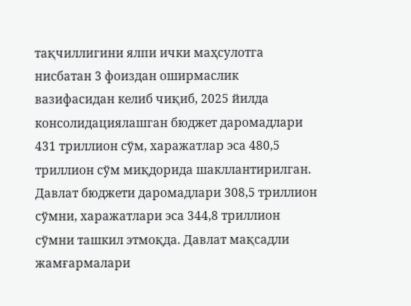тақчиллигини ялпи ички маҳсулотга нисбатан 3 фоиздан оширмаслик вазифасидан келиб чиқиб, 2025 йилда консолидациялашган бюджет даромадлари 431 триллион сўм, харажатлар эса 480,5 триллион сўм миқдорида шакллантирилган.
Давлат бюджети даромадлари 308,5 триллион сўмни, харажатлари эса 344,8 триллион сўмни ташкил этмоқда. Давлат мақсадли жамғармалари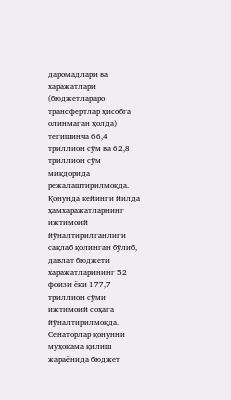даромадлари ва харажатлари (бюджетлараро трансфертлар ҳисобга олинмаган ҳолда) тегишинча 66,4 триллион сўм ва 62,8 триллион сўм миқдорида режалаштирилмоқда.
Қонунда кейинги йилда ҳамхаражатларнинг ижтимоий йўналтирилганлиги сақлаб қолинган бўлиб, давлат бюджети харажатларининг 52 фоизи ёки 177,7 триллион сўми ижтимоий соҳага йўналтирилмоқда. Сенаторлар қонунни муҳокама қилиш жараёнида бюджет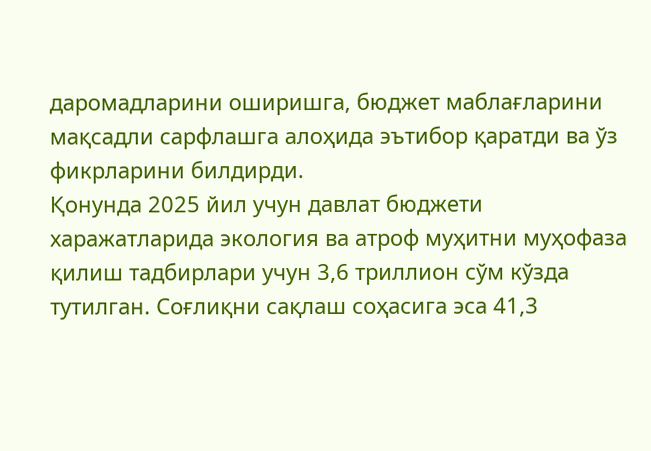даромадларини оширишга, бюджет маблағларини мақсадли сарфлашга алоҳида эътибор қаратди ва ўз фикрларини билдирди.
Қонунда 2025 йил учун давлат бюджети харажатларида экология ва атроф муҳитни муҳофаза қилиш тадбирлари учун 3,6 триллион сўм кўзда тутилган. Соғлиқни сақлаш соҳасига эса 41,3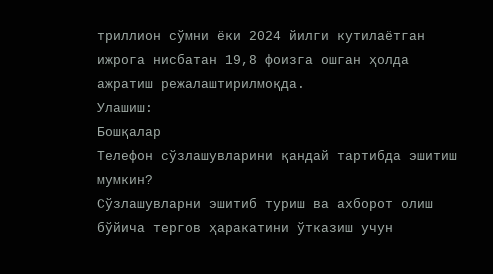триллион сўмни ёки 2024 йилги кутилаётган ижрога нисбатан 19,8 фоизга ошган ҳолда ажратиш режалаштирилмоқда.
Улашиш:
Бошқалар
Телефон сўзлашувларини қандай тартибда эшитиш мумкин?
Сўзлашувларни эшитиб туриш ва ахборот олиш бўйича тергов ҳаракатини ўтказиш учун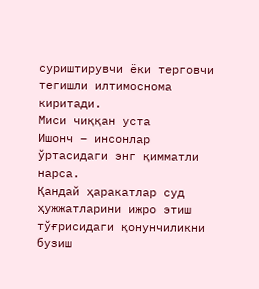суриштирувчи ёки терговчи тегишли илтимоснома киритади.
Миси чиққан уста
Ишонч – инсонлар ўртасидаги энг қимматли нарса.
Қандай ҳаракатлар суд ҳужжатларини ижро этиш тўғрисидаги қонунчиликни бузиш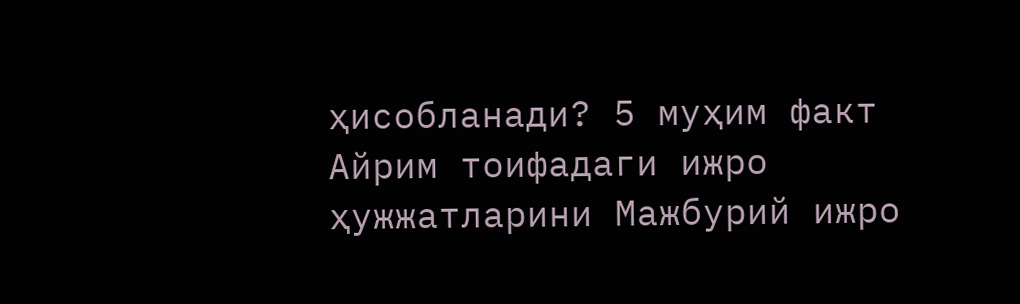ҳисобланади? 5 муҳим факт
Айрим тоифадаги ижро ҳужжатларини Мажбурий ижро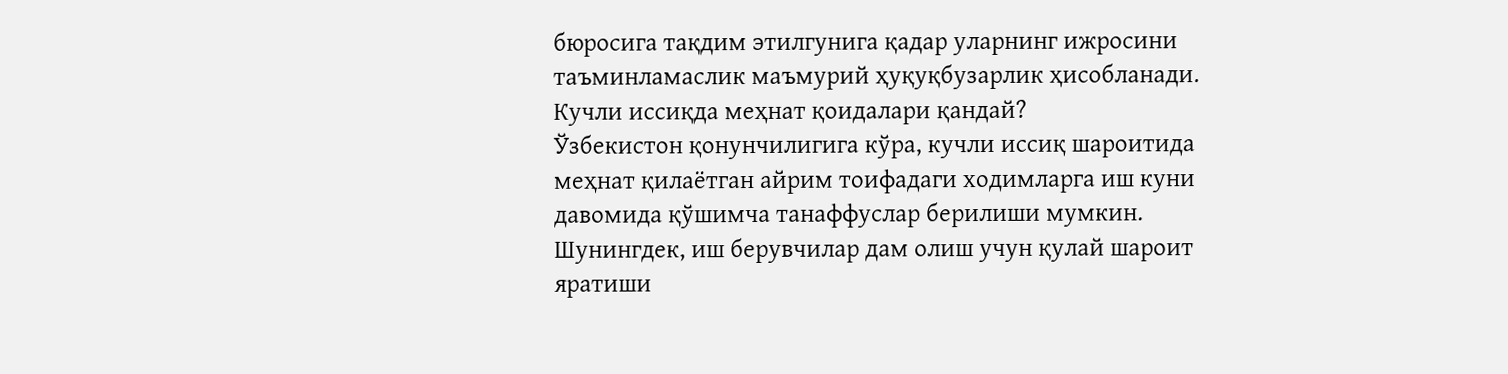бюросига тақдим этилгунига қадар уларнинг ижросини таъминламаслик маъмурий ҳуқуқбузарлик ҳисобланади.
Кучли иссиқда меҳнат қоидалари қандай?
Ўзбекистон қонунчилигига кўра, кучли иссиқ шароитида меҳнат қилаётган айрим тоифадаги ходимларга иш куни давомида қўшимча танаффуслар берилиши мумкин. Шунингдек, иш берувчилар дам олиш учун қулай шароит яратиши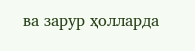ва зарур ҳолларда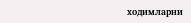ходимларни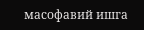масофавий ишга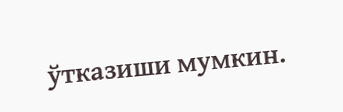ўтказиши мумкин.